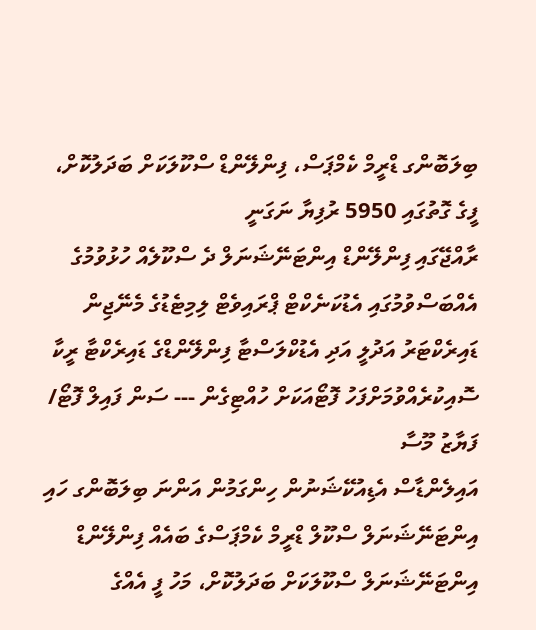ބިލަބޮންގ ޑްރީމް ކެމްޕަސް، ފިންލޭންޑް ސްކޫލަކަށް ބަދަލުކޮށް، ފީގެ ގޮތުގައި 5950 ރުފިޔާ ނަގަނީ
ރާއްޖޭގައި ފިންލޭންޑް އިންޓަނޭޝަނަލް ދެ ސްކޫލެއް ހުޅުވުމުގެ އެއްބަސްވުމުގައި އެޑުކަނެކްޓް ޕްރައިވެޓް ލިމިޓެޑުގެ މެނޭޖިން ޑައިރެކްޓަރު އަދުލީ އަދި އެޑުކްލަސްޓާ ފިންލޭންޑްގެ ޑައިރެކްޓާ ރީކާ ސޮއިކުރެއްވުމަށްފަހު ފޮޓޯއަކަށް ހުއްޓިގެން --- ސަން ފައިލް ފޮޓޯ/ ފަޔާޒު މޫސާ
އައިލެންޑާސް އެޑިއުކޭޝަނުން ހިންގަމުން އަންނަ ބިލަބޮންގ ހައި އިންޓަނޭޝަނަލް ސްކޫލް ޑްރީމް ކެމްޕަސްގެ ބައެއް ފިންލޭންޑް އިންޓަނޭޝަނަލް ސްކޫލަކަށް ބަދަލުކޮށް، މަހު ފީ އެއްގެ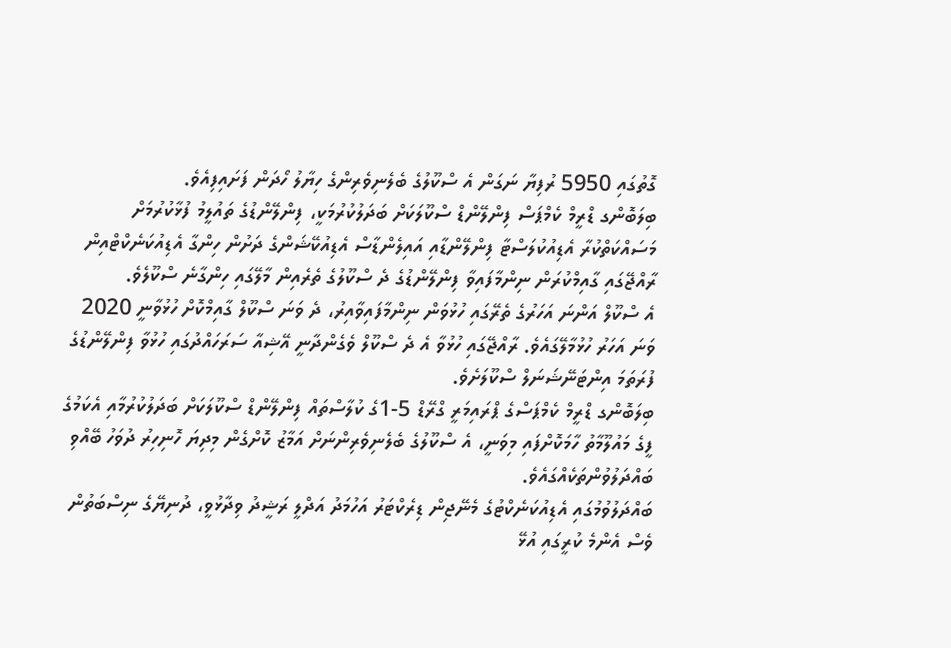ގޮތުގައި 5950 ރުފިޔާ ނަގަން އެ ސްކޫލުގެ ބެލެނިވެރިންގެ ހިޔާލު ހޯދަން ފަށައިފިއެވެ.
ބިލަބޮންގ ޑްރީމް ކެމްޕަސް ފިންލޭންޑް ސްކޫލަކަށް ބަދަލުކުރުމަކީ، ފިންލޭންޑުގެ ތައުލީމު ފުޅާކުރުމަށް މަސައްކަތްކުރާ އެޑިއުކުލަސްޓާ ފިންލޭންޑާއި އައިލެންޑާސް އެޑިއުކޭޝަންގެ ދަށުން ހިންގާ އެޑިއުކަނެކްޓްއިން ރާއްޖޭގައި ގާއިމްކުރަން ނިންމާފައިވާ ފިންލޭންޑުގެ ދެ ސްކޫލުގެ ތެރެއިން މާލޭގައި ހިންގާނެ ސްކޫލެވެ.
އެ ސްކޫލް އަންނަ އަހަރުގެ ތެރޭގައި ހުޅުވަން ނިންމާފައިވާއިރު، ދެ ވަނަ ސްކޫލް ގާއިމްކޮށް ހުޅުވާނީ 2020 ވަނަ އަހަރު ހުޅުމާލޭގައެވެ. ރާއްޖޭގައި ހުޅުވާ އެ ދެ ސްކޫލް ވެގެންދާނީ އޭޝިއާ ސަރަހައްދުގައި ހުޅުވާ ފިންލޭންޑުގެ ފުރަތަމަ އިންޓަނޭޝަނަލް ސްކޫލަށެވެ.
ބިލަބޮންގ ޑްރީމް ކެމްޕަސްގެ ޕްރައިމަރީ ގްރޭޑް 5-1ގެ ކުލާސްތައް ފިންލޭންޑް ސްކޫލަކަށް ބަދަލުކުރުމާއި އެކަމުގެ ފީގެ މައުލޫމާތު ހާމަކޮށްފައި މިވަނީ، އެ ސްކޫލުގެ ބެލެނިވެރިންނަށް އަމާޒު ކޮށްގެން މިދިޔަ ހޮނިހިރު ދުވަހު ބޭއްވި ބައްދަލުވުންތަކެއްގައެވެ.
ބައްދަލުވުމުގައި އެޑިއުކަނެކްޓުގެ މެނޭޖިން ޑިރެކްޓަރު އަހުމަދު އަދްލީ ރަޝީދު ވިދާޅުވީ، ދުނިޔޭގެ ނިސްބަތުން ވެސް އެންމެ ކުރީގައި އުޅޭ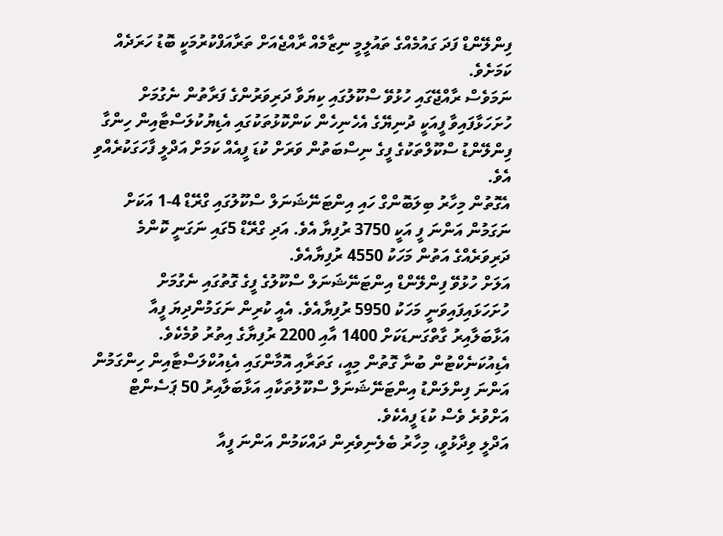ފިންލޭންޑް ފަދަ ގައުމެއްގެ ތައުލީމީ ނިޒާމެއް ރާއްޖެއަށް ތަރާއަފްކުރުމަކީ ބޮޑު ހަރަދެއް ކަމަށެވެ.
ނަމަވެސް ރާއްޖޭގައި ހުޅުވޭ ސްކޫލުގައި ކިޔަވާ ދަރިވަރުންގެ ފަރާތުން ނެގުމަށް ހުށަހަޅާފައިވާ ފީއަކީ ދުނިޔޭގެ އެހެނިހެން ކަންކޮޅުތަކުގައި އެޑިޔުކުލަސްޓާއިން ހިންގާ ފިންލޭންޑު ސްކޫލްތަކުގެ ފީގެ ނިސްބަތުން ވަރަށް ކުޑަ ފީއެއް ކަމަށް އަދްލީ ފާހަގަކުރެއްވި އެވެ.
އެގޮތުން މިހާރު ބިލަބޮންގް ހައި އިންޓަނޭޝަނަލް ސްކޫލުގައި ގްރޭޑް 4-1 އަކަށް ނަގަމުން އަންނަ ފީ އަކީ 3750 ރުފިޔާ އެވެ. އަދި ގްރޭޑް 5ގައި ނަގަނީ ކޮންމެ ދަރިވަރެއްގެ އަތުން މަހަކު 4550 ރުފިޔާއެވެ.
އަލަށް ހުޅުވޭ ފިންލޭންޑް އިންޓަނޭޝަނަލް ސްކޫލުގެ ފީގެ ގޮތުގައި ނެގުމަށް ހުށަހަޅައިފައިވަނީ މަހަކު 5950 ރުފިޔާއެވެ. އެއީ ކުރިން ނަގަމުންދިޔަ ފީއާ އަޅާބަލާއިރު ގާތްގަނޑަކަށް 1400 އާއި 2200 ރުފިޔާގެ އިތުރު ވުމެކެވެ.
އެޑިއުކަނެކްޓުން ބުނާ ގޮތުން މިއީ، ގަތަރާއި އޮމާންގައި އެޑިއުކްލަސްޓާއިން ހިންގަމުން އަންނަ ފިންލަންޑު އިންޓަނޭޝަނަލް ސްކޫލުތަކާއި އަޅާބަލާއިރު 50 ޕަސެންޓް އަށްވުރެ ވެސް ކުޑަ ފީއެކެވެ.
އަދްލީ ވިދާޅުވީ، މިހާރު ބެލެނިވެރިން ދައްކަމުން އަންނަ ފީއާ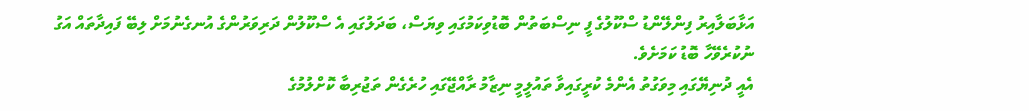އަޅާބަލާއިރު ފިންލޭންޑު ސްކޫލުގެ ފީ ނިސްބަތުން ބޮޑުވިކަމުގައި ވިޔަސް، ބަދަލުގައި އެ ސްކޫލުން ދަރިވަރުންގެ އުނގެނުމަށް ލިބޭ ފައިދާތައް އަގު ނުކުރެވޭހާ ބޮޑު ކަމަށެވެ.
އެއީ ދުނިޔޭގައި މިވަގުތު އެންމެ ކުރީގައިވާ ތައުލީމީ ނިޒާމު ރާއްޖޭގައި ހުރެގެން ތަޖުރިބާ ކޮށްލުމުގެ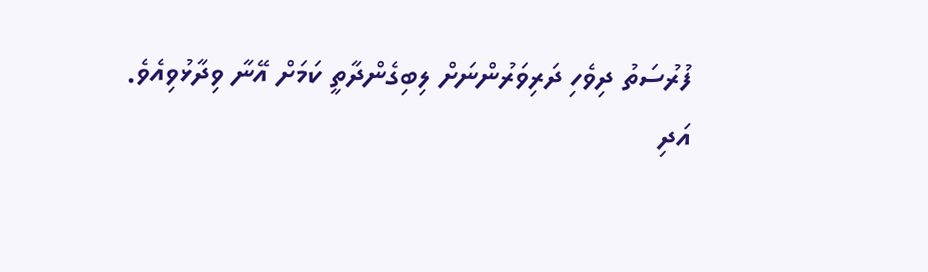ފުރުސަތު ދިވެހި ދަރިވަރުންނަށް ލިބިގެންދާތީ ކަމަށް އޭނާ ވިދާޅުވިއެވެ.
އަދި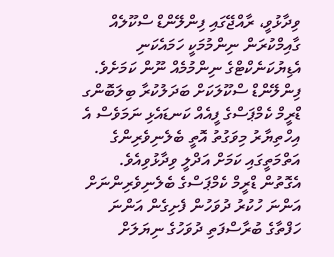ވިދާޅުވީ، ރާއްޖޭގައި ފިންލޭންޑް ސްކޫލެއް ގާއިމްކުރަން ނިންމުމަކީ ހަމައެކަނި އެޑިޔުކަނެކްޓްގެ ނިންމުމެއް ނޫން ކަމަށެވެ. ފިންލޭންޑް ސްކޫލަކަށް ބަދަލުކުރާ ބިލަބޮންގ ޑްރީމް ކެމްޕަސްގެ ފީއެއް ކަނޑައެޅި ނަމަވެސް އެ އިހްތިޔާރު މިވަގުތު އޮތީ ބެލެނިވެރިންގެ އަތްމަތީގައި ކަމަށް އަދްލީ ވިދާޅުވިއެވެ.
އެގޮތުން ޑްރީމް ކެމްޕަސްގެ ބެލެނިވެރިންނަށް އަންނަ ހުކުރު ދުވަހުން ފެށިގެން އަންނަ ހަފްތާގެ ބުރާސްފަތި ދުވަހުގެ ނިޔަލަށް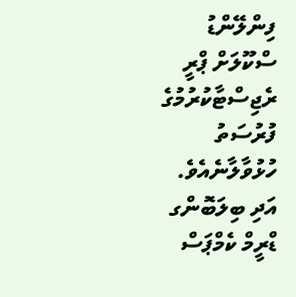ފިންލޭންޑު ސްކޫލަށް ޕްރީ ރެޖިސްޓާކުރުމުގެ ފުރުސަތު ހުޅުވާލާނެއެވެ.
އަދި ބިލަބޮންގ ޑްރީމް ކެމްޕަސް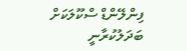ފިންލޭންޑް ސްކޫލަކަށް ބަދަލުކުރާނީ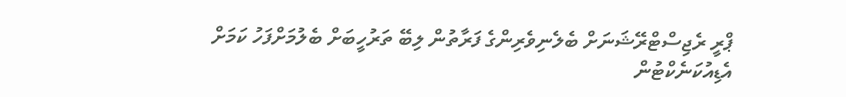ޕްރީ ރެޖިސްޓްރޭޝަނަށް ބެލެނިވެރިންގެ ފަރާތުން ލިބޭ ތަރުހީބަށް ބެލުމަށްފަހު ކަމަށް އެޑިއުކަނެކްޓުން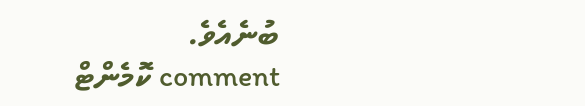ބުނެއެވެ.
comment ކޮމެންޓް